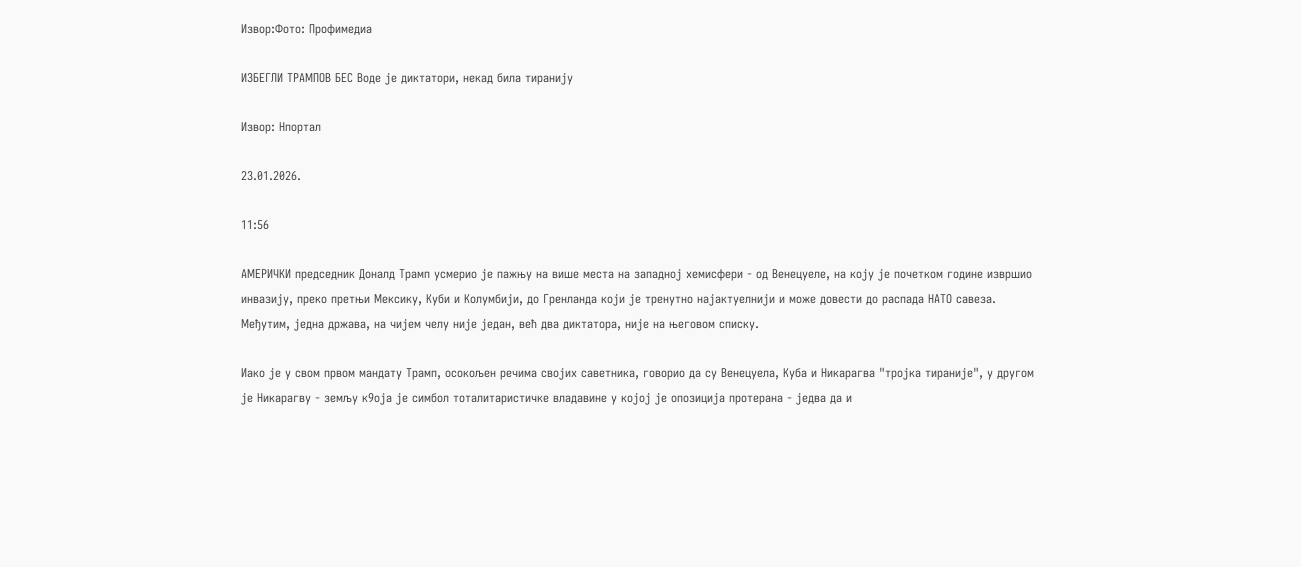Извор:Фото: Профимедиа

ИЗБЕГЛИ ТРАМПОВ БЕС Воде је диктатори, некад била тиранију

Извор: Нпортал

23.01.2026.

11:56

АМЕРИЧКИ председник Доналд Трамп усмерио је пажњу на више места на западној хемисфери - од Венецуеле, на коју је почетком године извршио инвазију, преко претњи Мексику, Куби и Колумбији, до Гренланда који је тренутно најактуелнији и може довести до распада НАТО савеза. Међутим, једна држава, на чијем челу није један, већ два диктатора, није на његовом списку.

Иако је у свом првом мандату Трамп, осокољен речима својих саветника, говорио да су Венецуела, Куба и Никарагва "тројка тираније", у другом је Никарагву - земљу к9оја је симбол тоталитаристичке владавине у којој је опозиција протерана - једва да и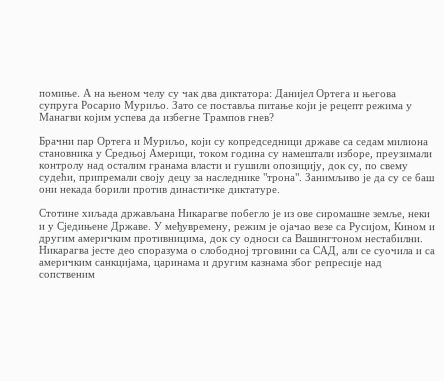помиње. А на њеном челу су чак два диктатора: Данијел Ортега и његова супруга Росарио Муриљо. Зато се поставља питање који је рецепт режима у Манагви којим успева да избегне Трампов гнев?

Брачни пар Ортега и Муриљо, који су копредседници државе са седам милиона становника у Средњој Америци, током година су намештали изборе, преузимали контролу над осталим гранама власти и гушили опозицију, док су, по свему судећи, припремали своју децу за наследнике "трона". Занимљиво је да су се баш они некада борили против династичке диктатуре.

Стотине хиљада држављана Никарагве побегло је из ове сиромашне земље, неки и у Сједињене Државе. У међувремену, режим је ојачао везе са Русијом, Кином и другим америчким противницима, док су односи са Вашингтоном нестабилни. Никарагва јесте део споразума о слободној трговини са САД, али се суочила и са америчким санкцијама, царинама и другим казнама због репресије над сопственим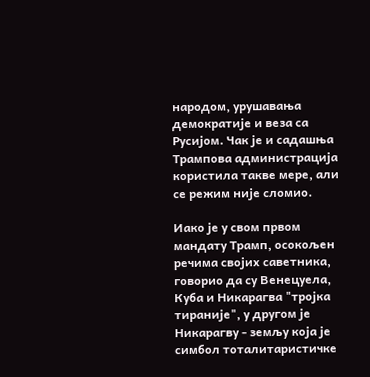народом, урушавања демократије и веза са Русијом. Чак је и садашња Трампова администрација користила такве мере, али се режим није сломио.

Иако је у свом првом мандату Трамп, осокољен речима својих саветника, говорио да су Венецуела, Куба и Никарагва "тројка тираније", у другом је Никарагву - земљу која је симбол тоталитаристичке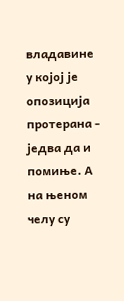владавине у којој је опозиција протерана - једва да и помиње. А на њеном челу су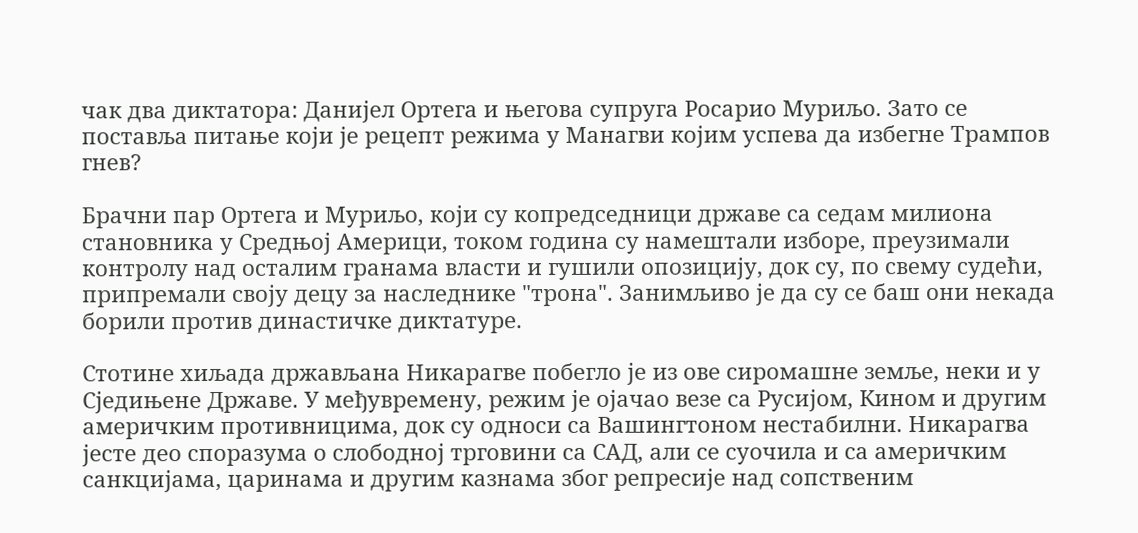чак два диктатора: Данијел Ортега и његова супруга Росарио Муриљо. Зато се поставља питање који је рецепт режима у Манагви којим успева да избегне Трампов гнев?

Брачни пар Ортега и Муриљо, који су копредседници државе са седам милиона становника у Средњој Америци, током година су намештали изборе, преузимали контролу над осталим гранама власти и гушили опозицију, док су, по свему судећи, припремали своју децу за наследнике "трона". Занимљиво је да су се баш они некада борили против династичке диктатуре.

Стотине хиљада држављана Никарагве побегло је из ове сиромашне земље, неки и у Сједињене Државе. У међувремену, режим је ојачао везе са Русијом, Кином и другим америчким противницима, док су односи са Вашингтоном нестабилни. Никарагва јесте део споразума о слободној трговини са САД, али се суочила и са америчким санкцијама, царинама и другим казнама због репресије над сопственим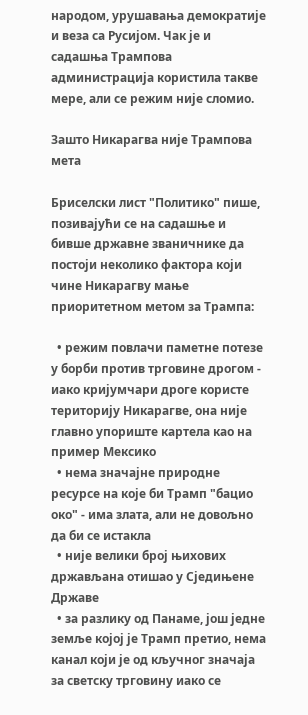народом, урушавања демократије и веза са Русијом. Чак је и садашња Трампова администрација користила такве мере, али се режим није сломио.

Зашто Никарагва није Трампова мета

Бриселски лист "Политико" пише, позивајући се на садашње и бивше државне званичнике да постоји неколико фактора који чине Никарагву мање приоритетном метом за Трампа:

  • режим повлачи паметне потезе у борби против трговине дрогом - иако кријумчари дроге користе територију Никарагве, она није главно упориште картела као на пример Мексико
  • нема значајне природне ресурсе на које би Трамп "бацио око" - има злата, али не довољно да би се истакла
  • није велики број њихових држављана отишао у Сједињене Државе
  • за разлику од Панаме, још једне земље којој је Трамп претио, нема канал који је од кључног значаја за светску трговину иако се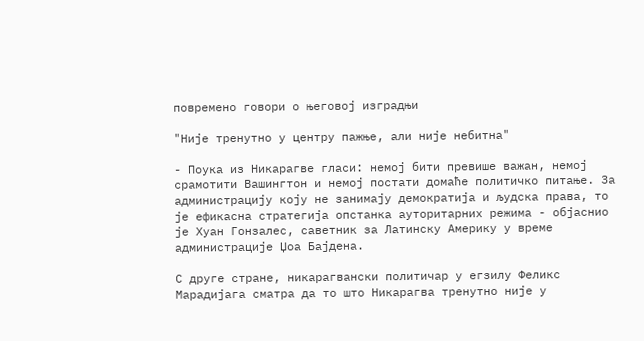повремено говори о његовој изградњи

"Није тренутно у центру пажње, али није небитна"

- Поука из Никарагве гласи: немој бити превише важан, немој срамотити Вашингтон и немој постати домаће политичко питање. За администрацију коју не занимају демократија и људска права, то је ефикасна стратегија опстанка ауторитарних режима - објаснио је Хуан Гонзалес, саветник за Латинску Америку у време администрације Џоа Бајдена.

С друге стране, никарагвански политичар у егзилу Феликс Марадијага сматра да то што Никарагва тренутно није у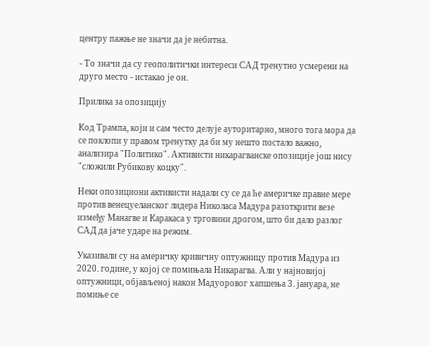центру пажње не значи да је небитна.

- То значи да су геополитички интереси САД тренутно усмерени на друго место - истакао је он.

Прилика за опозицију

Код Трампа, који и сам често делује ауторитарно, много тога мора да се поклопи у правом тренутку да би му нешто постало важно, анализира "Политико". Активисти никарагванске опозиције још нису "сложили Рубикову коцку".

Неки опозициони активисти надали су се да ће америчке правне мере против венецуеланског лидера Николаса Мадура разоткрити везе између Манагве и Каракаса у трговини дрогом, што би дало разлог САД да јаче ударе на режим.

Указивали су на америчку кривичну оптужницу против Мадура из 2020. године, у којој се помињала Никарагва. Али у најновијој оптужници, објављеној након Мадуоровог хапшења 3. јануара, не помиње се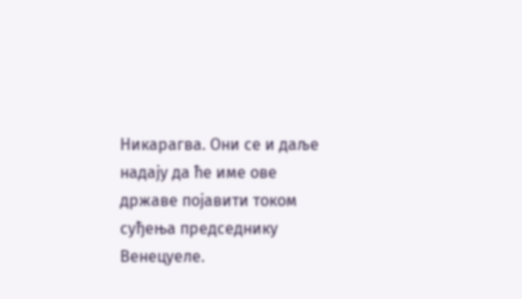Никарагва. Они се и даље надају да ће име ове државе појавити током суђења председнику Венецуеле.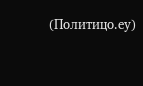(Политицо.еу)